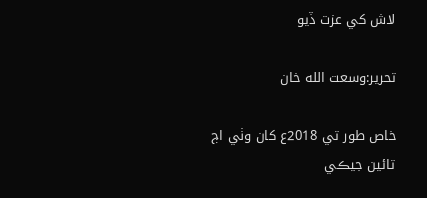لاش کي عزت ڏيو

تحرير:وسعت الله خان

خاص طور تي 2018ع کان وٺي اڄ تائين جيڪي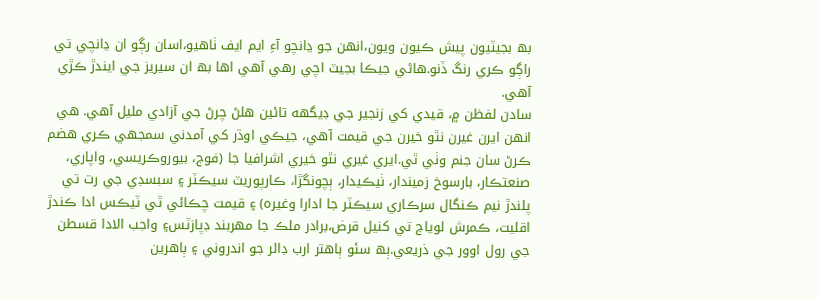بھ بجيٽيون پيش ڪيون ويون،انھن جو ڍانچو آءِ ايم ايف ٺاھيو،اسان رڳو ان ڍانچي تي راڳو ڪري رنگ ڏنو.ھاڻي جيڪا بجيٽ اچي رھي آھي اھا بھ ان سيريز جي ايندڙ ڪڙي آهي.
سادن لفظن ۾، قيدي کي زنجير جي ڊيگهه تائين هلڻ چرڻ جي آزادي مليل آهي. هي انهن ايرن غيرن نٿو خيرن جي قيمت آهي، جيڪي اوڌر کي آمدني سمجھي ڪري هضم ڪرڻ سان جنم وٺي ٿي.ايري غيري نٿو خيري اشرافيا جا (فوج، بيوروڪريسي، واپاري، صنعتڪار، بارسوخ زميندار، ٺيڪيدار، ٻچونگڙا، ڪارپوريٽ سيڪٽر ۽ سبسڊي جي رت تي پلندڙ نيم ڪنگال سرڪاري سيڪٽر جا ادارا وغيره) ۽ قيمت چڪائي ٿي ٽيڪس ادا ڪندڙ اقليت، ڪمرش لوياج تي کنيل قرض،برادر ملڪ جا مھربند ڊپازٽس۽ واجب الادا قسطن جي رول اوور جي ذريعي.ٻھ سئو ٻاھتر ارب ڊالر جو اندروني ۽ ٻاھرين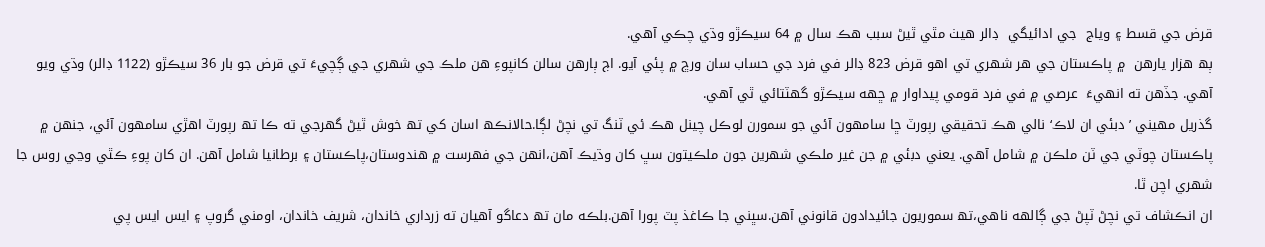قرض جي قسط ۽ وياج  جي ادائيگي  ڊالر ھيٺ مٿي ٿيڻ سبب ھڪ سال ۾ 64 سيڪڙو وڌي چڪي آھي.
ٻھ ھزار يارھن  ۾ پاڪستان جي هر شهري تي اھو قرض 823 ڊالر في فرد جي حساب سان ورڇ ۾ پئي آيو. اڄ ٻارهن سالن کانپوءِ هن ملڪ جي شهري جي ڳچيءَ تي قرض جو بار 36 سيڪڙو (1122 ڊالر) وڌي ويو آهي. جڏهن ته انھيءَ  عرصي ۾ في فرد قومي پيداوار ۾ ڇهه سيڪڙو گهٽتائي ٿي آھي.
گذريل مهيني ’دبئي ان لاڪ‘ نالي هڪ تحقيقي رپورٽ ڇا سامهون آئي جو سمورن لوڪل چينل هڪ ئي ٽنگ تي نچڻ لڳا.حالانڪھ اسان کي تھ خوش ٿيڻ گهرجي ته ڪا تھ رپورٽ اھڙي سامهون آئي، جنهن ۾ پاڪستان چوٽي جي ٽن ملڪن ۾ شامل آهي. يعني دبئي ۾ جن غير ملڪي شھرين جون ملڪيتون سڀ کان وڌيڪ آھن،انھن جي فھرست ۾ ھندوستان،پاڪستان ۽ برطانيا شامل آهن. ان کان پوءِ ڪٿي وڃي روس جا شهري اچن ٿا.
ان انڪشاف تي نچڻ ٽپڻ جي ڳالھه ناھي،تھ سموريون جائيدادون قانوني آھن.سڀني جا ڪاغذ پٽ پورا آھن.بلڪه مان تھ دعاگو آهيان ته زرداري خاندان، شريف خاندان، اومني گروپ ۽ ايس ايس پي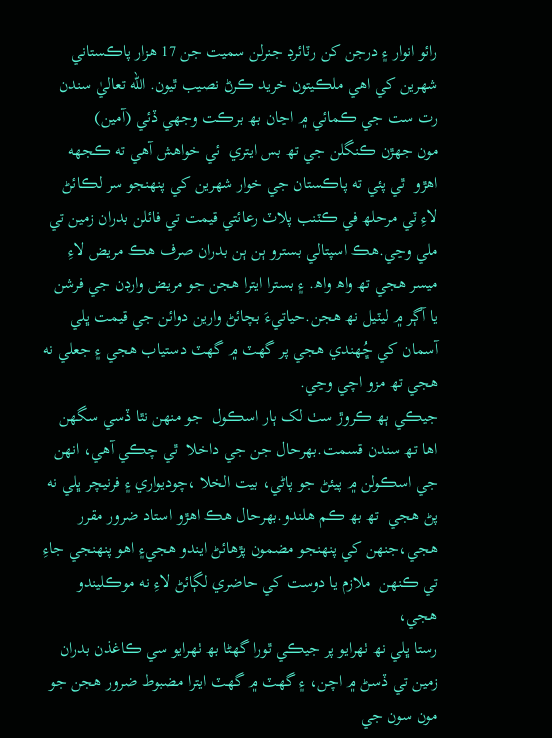رائو انوار ۽ درجن کن رٽائرڊ جنرلن سميت جن 17 ھزار پاڪستاني شھرين کي اھي ملڪيتون خريد ڪرڻ نصيب ٿيون. الله تعاليٰ سندن رت ست جي ڪمائي ۾ اڃان بھ برڪت وجھي ڏئي (آمين)
مون جهڙن ڪنگلن جي تھ بس ايتري  ئي خواهش آهي ته ڪجهه اھڙو  ٿي پئي ته پاڪستان جي خوار شهرين کي پنهنجو سر لڪائڻ لاءِ ٽي مرحلھ في ڪٽنب پلاٽ رعائتي قيمت تي فائلن بدران زمين تي ملي وڃي.ھڪ اسپتالي بسترو ٻن ٻن بدران صرف هڪ مريض لاءِ ميسر ھجي تھ واھ واھ. ۽ بسترا ايترا هجن جو مريض وارڊن جي فرشن يا آڳر ۾ ليٽيل نھ ھجن.حياتيءَ بچائڻ وارين دوائن جي قيمت ڀلي آسمان کي ڇُھندي ھجي پر گهٽ ۾ گهٽ دستياب هجي ۽ جعلي نه ھجي تھ مزو اچي وڃي.
جيڪي ٻھ ڪروڙ سٺ لک ٻار اسڪول  جو منهن نٿا ڏسي سگهن اها تھ سندن قسمت.بھرحال جن جي داخلا  ٿي چڪي آھي، انهن جي اسڪولن ۾ پيئڻ جو پاڻي، بيت الخلا ،چوديواري ۽ فرنيچر ڀلي نه پڻ هجي  تھ بھ ڪم ھلندو.بھرحال هڪ اھڙو استاد ضرور مقرر ھجي،جنھن کي پنهنجو مضمون پڙهائڻ ايندو ھجي۽ اھو پنھنجي جاءِ تي ڪنهن  ملازم يا دوست کي حاضري لڳائڻ لاءِ نه موڪليندو ھجي،
رستا ڀلي نھ ٺھرايو پر جيڪي ٿورا گھڻا بھ ٺھرايو سي ڪاغذن بدران زمين تي ڏسڻ ۾ اچن، ۽ گھٽ ۾ گھٽ ايترا مضبوط ضرور ھجن جو مون سون جي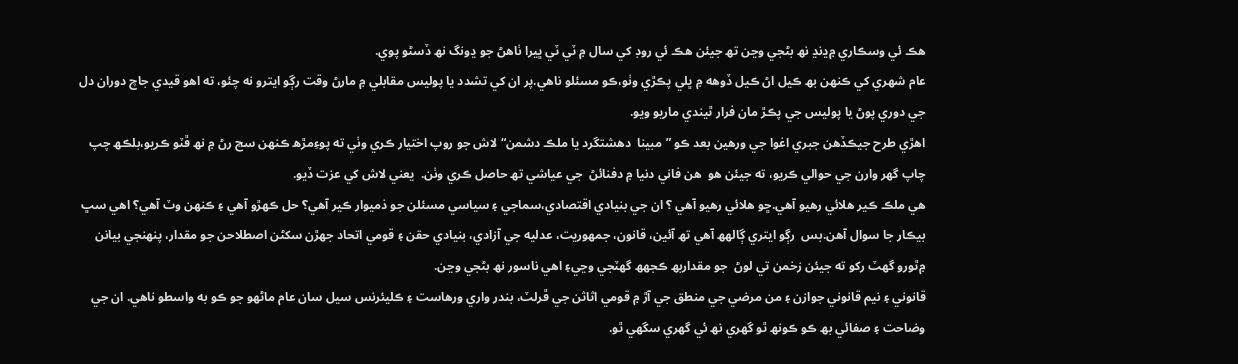ھڪ ئي وسڪاري ۾ڍنڍ نھ بڻجي وڃن تھ جيئن هڪ ئي روڊ کي سال ۾ ٽي ٽي ڀيرا ٺاهڻ جو ڍونگ نھ ڏسڻو پوي.
عام شهري کي ڪنهن بھ ڪيل اڻ ڪيل ڏوهه ۾ ڀلي پڪڙي وٺو،ڪو مسئلو ناهي.پر ان کي تشدد يا پوليس مقابلي ۾ مارڻ وقت رڳو ايترو نه چئو، ته اھو قيدي جاچ دوران دل جي دوري پوڻ يا پوليس جي پڪڙ مان فرار ٿيندي ماريو ويو.
اهڙي طرح جيڪڏهن جبري اغوا جي ورھين بعد ڪو ”مبينا  دهشتگرد يا ملڪ دشمن“ لاش جو روپ اختيار ڪري وٺي ته پوءِمڙھ ڪنھن سڃ رڻ ۾ نھ ڦٽو ڪريو،بلڪھ چپ چاپ گھر وارن جي حوالي ڪريو، ته جيئن هو  ھن فاني دنيا ۾ دفنائڻ  جي عياشي تھ حاصل ڪري وٺن.  يعني لاش کي عزت ڏيو.
هي ملڪ ڪير هلائي رهيو آهي.ڇو ھلائي رھيو آھي ؟ ان جي بنيادي اقتصادي،سماجي ۽ سياسي مسئلن جو ذميوار ڪير آهي؟ حل ڪھڙو آهي ۽ ڪنهن وٽ آهي؟ اهي سڀ بيڪار جا سوال آهن.بس  رڳو ايتري ڳالھھ آھي تھ آئين، قانون، جمهوريت، عدليه جي آزادي، بنيادي حقن ۽ قومي اتحاد جهڙن سکڻن اصطلاحن جو مقدار، پنھنجي بيانن ۾ٿورو گهٽ رکو ته جيئن زخمن تي لوڻ  جو مقداربھ ڪجھھ گهٽجي وڃي۽ اھي ناسور نھ بڻجي وڃن.
قانوني ۽ نيم قانوني جوازن ۽ من مرضي جي منطق جي آڙ ۾ قومي اثاثن جي ڦرلٽ، بندر واري ورھاست ۽ ڪليئرنس سيل سان عام ماڻھو جو ڪو به واسطو ناهي. ان جي وضاحت ۽ صفائي بھ ڪو ڪونھ ٿو گھري نھ ئي گھري سگھي ٿو.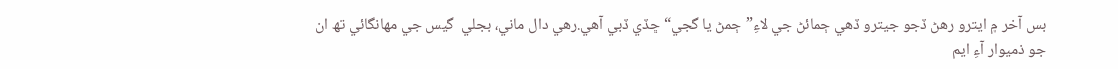بس آخر ۾ ايترو رھڻ ڏجو جيترو ڏھي ڄمائڻ جي لاءِ”ڄمڻ يا گجي“ ڇڏي ڏبي آھي.رھي دال ماني، بجلي  گيس جي مھانگائي تھ ان  جو ذميوار آءِ ايم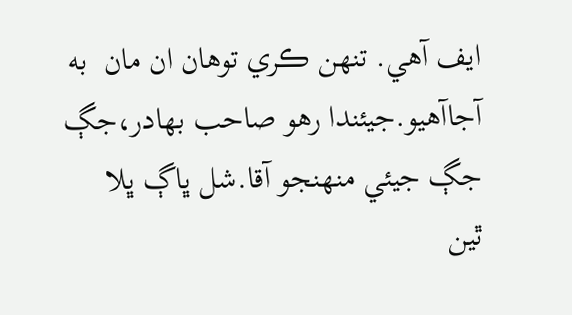ايف آهي. تنهن ڪري توھان ان مان  به آجاآهيو.جيئندا رھو صاحب بهادر،جڳ جڳ جيئي منھنجو آقا.شل ڀاڳ ڀلا ٿين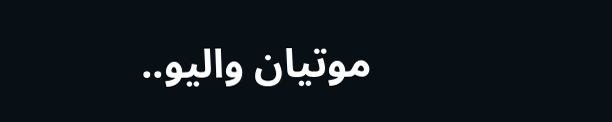موتيان واليو..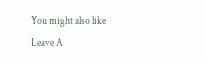You might also like
Leave A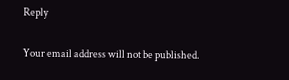Reply

Your email address will not be published.